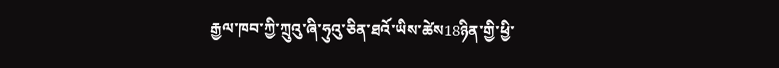རྒྱལ་ཁབ་ཀྱི་ཀྲུའུ་ཞི་ཧུའུ་ཅིན་ཐའོ་ཡིས་ཚེས18ཉིན་གྱི་ཕྱི་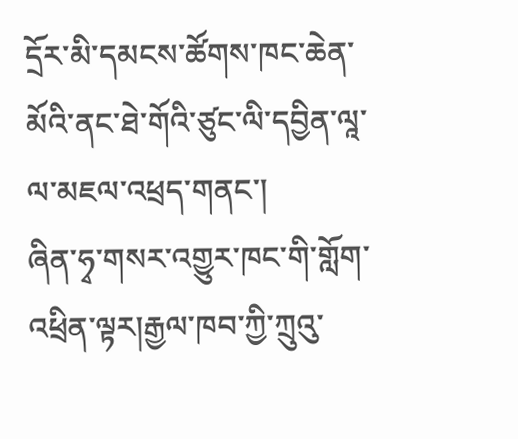དྲོར་མི་དམངས་ཚོགས་ཁང་ཆེན་མོའི་ནང་ཐེ་གོའི་ཙུང་ལི་དབྱིན་ལཱ་ལ་མཇལ་འཕྲད་གནང་།
ཞིན་ཧྭ་གསར་འགྱུར་ཁང་གི་གློག་འཕྲིན་ལྟར།རྒྱལ་ཁབ་ཀྱི་ཀྲུའུ་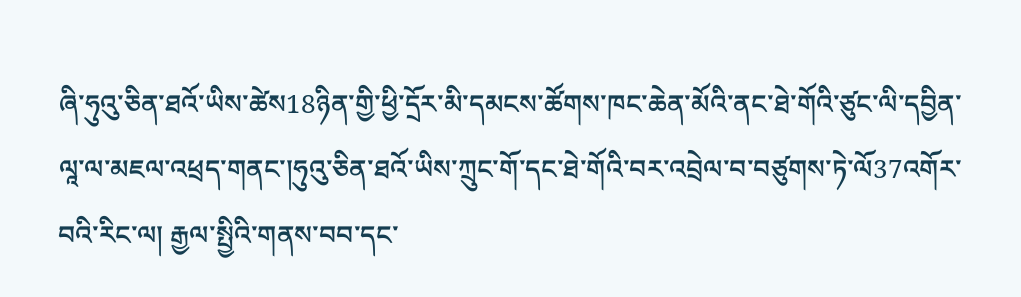ཞི་ཧུའུ་ཅིན་ཐའོ་ཡིས་ཚེས18ཉིན་གྱི་ཕྱི་དྲོར་མི་དམངས་ཚོགས་ཁང་ཆེན་མོའི་ནང་ཐེ་གོའི་ཙུང་ལི་དབྱིན་ལཱ་ལ་མཇལ་འཕྲད་གནང་།ཧུའུ་ཅིན་ཐའོ་ཡིས་ཀྲུང་གོ་དང་ཐེ་གོའི་བར་འབྲེལ་བ་བཙུགས་ཏེ་ལོ37འགོར་བའི་རིང་ལ། རྒྱལ་སྤྱིའི་གནས་བབ་དང་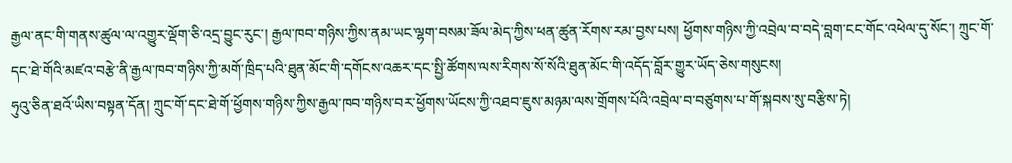རྒྱལ་ནང་གི་གནས་ཚུལ་ལ་འགྱུར་ལྡོག་ཅི་འདྲ་བྱུང་རུང་། རྒྱལ་ཁབ་གཉིས་ཀྱིས་ནམ་ཡང་ལྷག་བསམ་ཟོལ་མེད་ཀྱིས་ཕན་ཚུན་རོགས་རམ་བྱས་པས། ཕྱོགས་གཉིས་ཀྱི་འབྲེལ་བ་བདེ་བླག་ངང་གོང་འཕེལ་དུ་སོང་། ཀྲུང་གོ་དང་ཐེ་གོའི་མཛའ་བརྩེ་ནི་རྒྱལ་ཁབ་གཉིས་ཀྱི་མགོ་ཁྲིད་པའི་ཐུན་མོང་གི་དགོངས་འཆར་དང་སྤྱི་ཚོགས་ལས་རིགས་སོ་སོའི་ཐུན་མོང་གི་འདོད་བློར་གྱུར་ཡོད་ཅེས་གསུངས།
ཧུའུ་ཅིན་ཐའོ་ཡིས་བསྟན་དོན། ཀྲུང་གོ་དང་ཐེ་གོ་ཕྱོགས་གཉིས་ཀྱིས་རྒྱལ་ཁབ་གཉིས་བར་ཕྱོགས་ཡོངས་ཀྱི་འཐབ་ཇུས་མཉམ་ལས་གྲོགས་པོའི་འབྲེལ་བ་བཙུགས་པ་གོ་སྐབས་སུ་བརྩིས་ཏེ།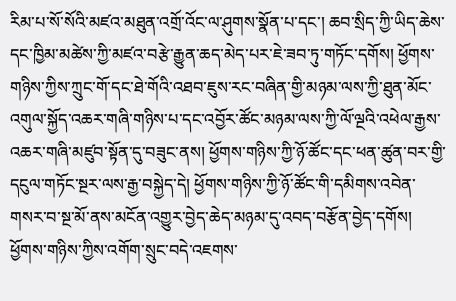རིམ་པ་སོ་སོའི་མཛའ་མཐུན་འགྲོ་འོང་ལ་ཤུགས་སྣོན་པ་དང་། ཆབ་སྲིད་ཀྱི་ཡིད་ཆེས་དང་ཁྱིམ་མཚེས་ཀྱི་མཛའ་བརྩེ་རྒྱུན་ཆད་མེད་པར་ཇེ་ཟབ་ཏུ་གཏོང་དགོས། ཕྱོགས་གཉིས་ཀྱིས་ཀྲུང་གོ་དང་ཐེ་གོའི་འཐབ་ཇུས་རང་བཞིན་གྱི་མཉམ་ལས་ཀྱི་ཐུན་མོང་འགུལ་སྐྱོད་འཆར་གཞི་གཉིས་པ་དང་འབྱོར་ཚོང་མཉམ་ལས་ཀྱི་ལོ་ལྔའི་འཕེལ་རྒྱས་འཆར་གཞི་མཛུབ་སྟོན་དུ་བཟུང་ནས། ཕྱོགས་གཉིས་ཀྱི་ཉོ་ཚོང་དང་ཕན་ཚུན་བར་གྱི་དངུལ་གཏོང་སྔར་ལས་རྒྱ་བསྐྱེད་དེ། ཕྱོགས་གཉིས་ཀྱི་ཉོ་ཚོང་གི་དམིགས་འབེན་གསར་བ་སྔ་མོ་ནས་མངོན་འགྱུར་བྱེད་ཆེད་མཉམ་དུ་འབད་བརྩོན་བྱེད་དགོས། ཕྱོགས་གཉིས་ཀྱིས་འགོག་སྲུང་བདེ་འཇགས་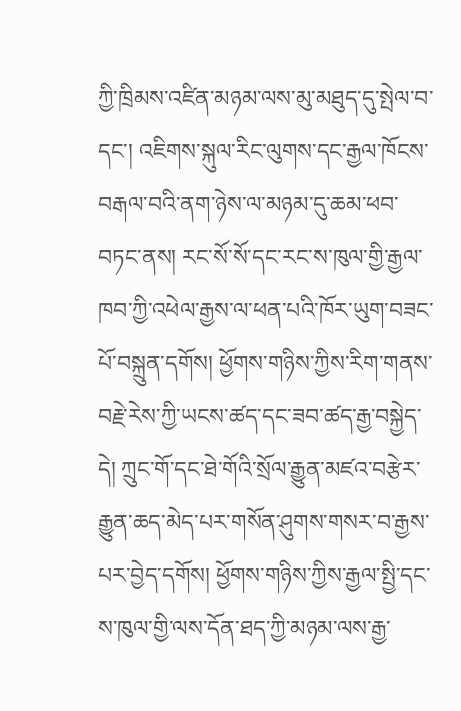ཀྱི་ཁྲིམས་འཛིན་མཉམ་ལས་མུ་མཐུད་དུ་སྤེལ་བ་དང་། འཇིགས་སྐུལ་རིང་ལུགས་དང་རྒྱལ་ཁོངས་བརྒལ་བའི་ནག་ཉེས་ལ་མཉམ་དུ་ཆམ་ཕབ་བཏང་ནས། རང་སོ་སོ་དང་རང་ས་ཁུལ་གྱི་རྒྱལ་ཁབ་ཀྱི་འཕེལ་རྒྱས་ལ་ཕན་པའི་ཁོར་ཡུག་བཟང་པོ་བསྐྲུན་དགོས། ཕྱོགས་གཉིས་ཀྱིས་རིག་གནས་བརྗེ་རེས་ཀྱི་ཡངས་ཚད་དང་ཟབ་ཚད་རྒྱ་བསྐྱེད་དེ། ཀྲུང་གོ་དང་ཐེ་གོའི་སྲོལ་རྒྱུན་མཛའ་བརྩེར་རྒྱུན་ཆད་མེད་པར་གསོན་ཤུགས་གསར་བ་རྒྱས་པར་བྱེད་དགོས། ཕྱོགས་གཉིས་ཀྱིས་རྒྱལ་སྤྱི་དང་ས་ཁུལ་གྱི་ལས་དོན་ཐད་ཀྱི་མཉམ་ལས་རྒྱ་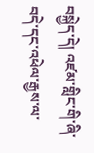བསྐྱེད་དེ། འཛམ་གླིང་གི་ཞི་བདེ་དང་འཕེལ་རྒྱས་ལ་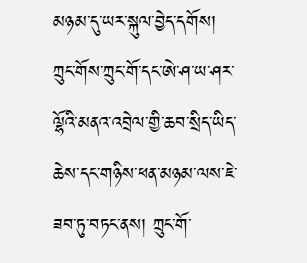མཉམ་དུ་ཡར་སྐུལ་བྱེད་དགོས། ཀྲུང་གོས་ཀྲུང་གོ་དང་ཨེ་ཤ་ཡ་ཤར་ལྷོའི་མནའ་འབྲེལ་གྱི་ཆབ་སྲིད་ཡིད་ཆེས་དང་གཉིས་ཕན་མཉམ་ལས་ཇེ་ཟབ་ཏུ་བཏང་ནས། ཀྲུང་གོ་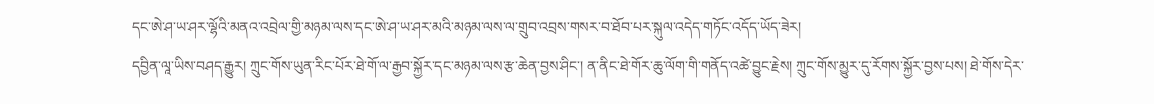དང་ཨེ་ཤ་ཡ་ཤར་ལྷོའི་མནའ་འབྲེལ་གྱི་མཉམ་ལས་དང་ཨེ་ཤ་ཡ་ཤར་མའི་མཉམ་ལས་ལ་གྲུབ་འབྲས་གསར་བ་ཐོབ་པར་སྐུལ་འདེད་གཏོང་འདོད་ཡོད་ཟེར།
དབྱིན་ལཱ་ཡིས་བཤད་རྒྱུར། ཀྲུང་གོས་ཡུན་རིང་པོར་ཐེ་གོ་ལ་རྒྱབ་སྐྱོར་དང་མཉམ་ལས་རྩ་ཆེན་བྱས་ཤིང་། ན་ནིང་ཐེ་གོར་ཆུ་ལོག་གི་གནོད་འཚེ་བྱུང་རྗེས། ཀྲུང་གོས་མྱུར་དུ་རོགས་སྐྱོར་བྱས་པས། ཐེ་གོས་དེར་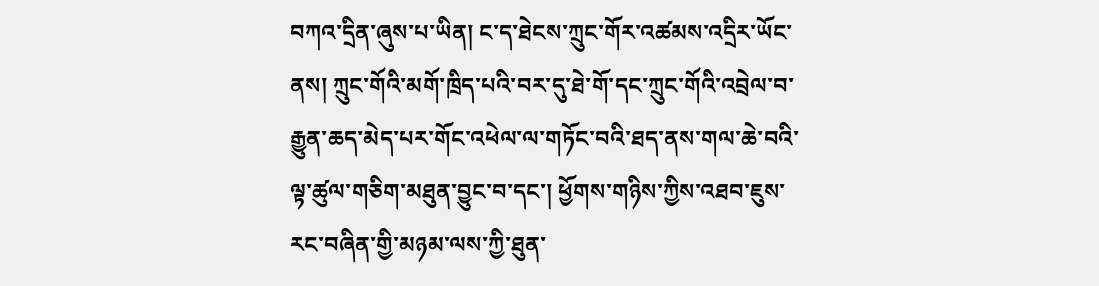བཀའ་དྲིན་ཞུས་པ་ཡིན། ང་ད་ཐེངས་ཀྲུང་གོར་འཚམས་འདྲིར་ཡོང་ནས། ཀྲུང་གོའི་མགོ་ཁྲིད་པའི་བར་དུ་ཐེ་གོ་དང་ཀྲུང་གོའི་འབྲེལ་བ་རྒྱུན་ཆད་མེད་པར་གོང་འཕེལ་ལ་གཏོང་བའི་ཐད་ནས་གལ་ཆེ་བའི་ལྟ་ཚུལ་གཅིག་མཐུན་བྱུང་བ་དང་། ཕྱོགས་གཉིས་ཀྱིས་འཐབ་ཇུས་རང་བཞིན་གྱི་མཉམ་ལས་ཀྱི་ཐུན་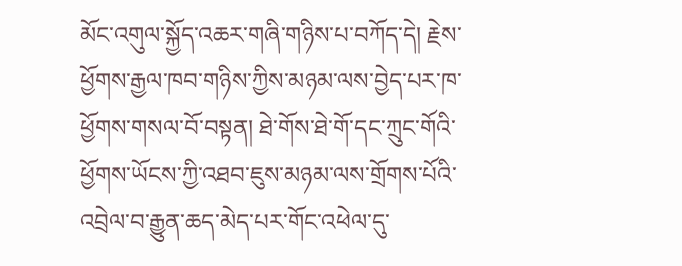མོང་འགུལ་སྐྱོད་འཆར་གཞི་གཉིས་པ་བཀོད་དེ། རྗེས་ཕྱོགས་རྒྱལ་ཁབ་གཉིས་ཀྱིས་མཉམ་ལས་བྱེད་པར་ཁ་ཕྱོགས་གསལ་བོ་བསྟན། ཐེ་གོས་ཐེ་གོ་དང་ཀྲུང་གོའི་ཕྱོགས་ཡོངས་ཀྱི་འཐབ་ཇུས་མཉམ་ལས་གྲོགས་པོའི་འབྲེལ་བ་རྒྱུན་ཆད་མེད་པར་གོང་འཕེལ་དུ་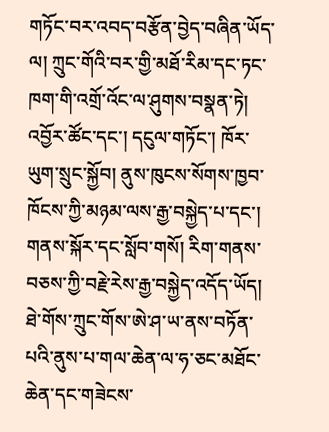གཏོང་བར་འབད་བརྩོན་བྱེད་བཞིན་ཡོད་ལ། ཀྲུང་གོའི་བར་གྱི་མཐོ་རིམ་དང་ཏང་ཁག་གི་འགྲོ་འོང་ལ་ཤུགས་བསྣན་ཏེ། འབྱོར་ཚོང་དང་། དངུལ་གཏོང་། ཁོར་ཡུག་སྲུང་སྐྱོབ། ནུས་ཁུངས་སོགས་ཁྱབ་ཁོངས་ཀྱི་མཉམ་ལས་རྒྱ་བསྐྱེད་པ་དང་། གནས་སྐོར་དང་སློབ་གསོ། རིག་གནས་བཅས་ཀྱི་བརྗེ་རེས་རྒྱ་བསྐྱེད་འདོད་ཡོད། ཐེ་གོས་ཀྲུང་གོས་ཨེ་ཤ་ཡ་ནས་བཏོན་པའི་ནུས་པ་གལ་ཆེན་ལ་ཧ་ཅང་མཐོང་ཆེན་དང་གཟེངས་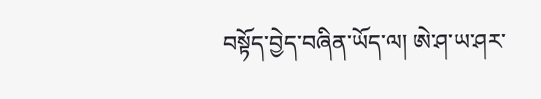བསྟོད་བྱེད་བཞིན་ཡོད་ལ། ཨེ་ཤ་ཡ་ཤར་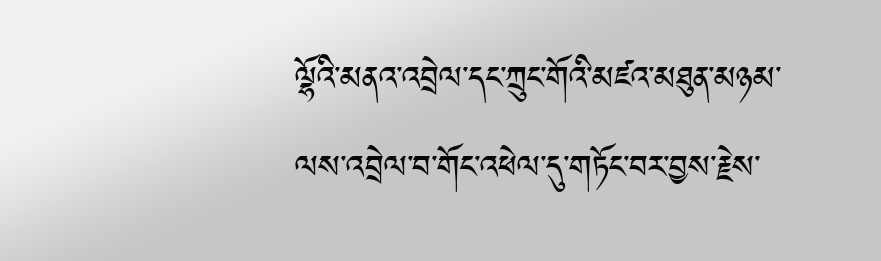ལྷོའི་མནའ་འབྲེལ་དང་ཀྲུང་གོའི་མཛའ་མཐུན་མཉམ་ལས་འབྲེལ་བ་གོང་འཕེལ་དུ་གཏོང་བར་བྱས་རྗེས་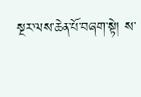སྔར་ལས་ཆེན་པོ་བཞག་སྟེ། ས་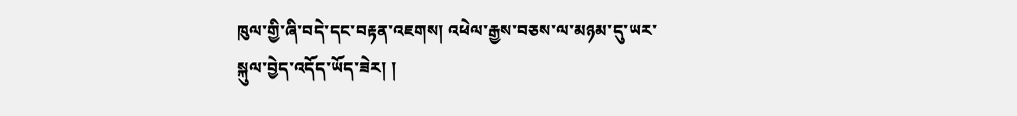ཁུལ་གྱི་ཞི་བདེ་དང་བརྟན་འཇགས། འཕེལ་རྒྱས་བཅས་ལ་མཉམ་དུ་ཡར་སྐུལ་བྱེད་འདོད་ཡོད་ཟེར། །